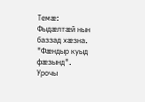Темæ:
Фыдæлтæй нын баззад хæзна.
"Фæндыр куыд фæзынд".
Урочы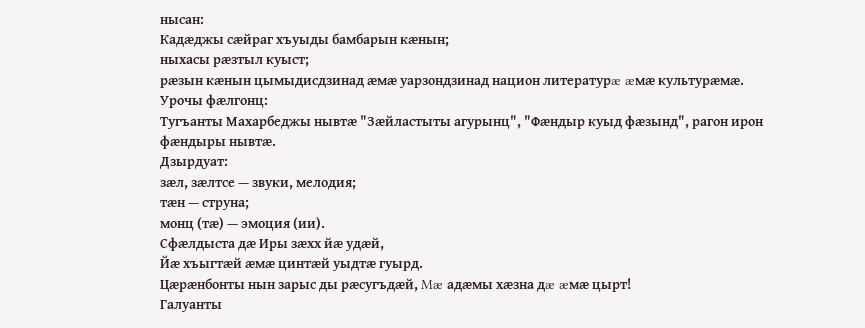нысан:
Кадæджы сæйраг хъуыды бамбарын кæнын;
ныхасы рæзтыл куыст;
рæзын кæнын цымыдисдзинад æмæ уарзондзинад национ литературæ æмæ культурæмæ.
Урочы фæлгонц:
Тугъанты Махарбеджы нывтæ "Зæйластыты агурынц", "Фæндыр куыд фæзынд", рагон ирон фæндыры нывтæ.
Дзырдуат:
зæл, зæлтсе — звуки, мелодия;
тæн — струна;
монц (тæ) — эмоция (ии).
Сфæлдыста дæ Иры зæхх йæ удæй,
Йæ хъыгтæй æмæ цинтæй уыдтæ гуырд.
Цæрæнбонты нын зарыс ды рæсугъдæй, Mæ адæмы хæзна дæ æмæ цырт!
Галуанты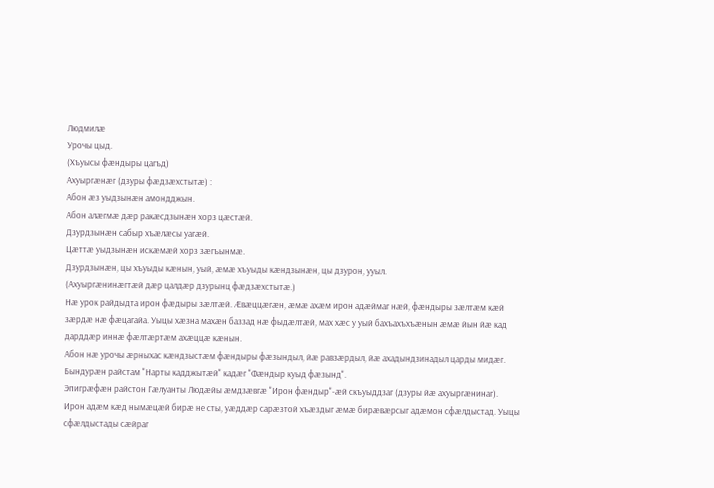Людмилæ
Урочы цыд.
(Хъуысы фæндыры цагъд)
Ахуыргæнæг (дзуры фæдзæхстытæ) :
Абон æз уыдзынæн амондджын.
Абон алæгмæ дæр ракæсдзынæн хорз цæстæй.
Дзурдзынæн сабыр хъæлæсы уагæй.
Цæттæ уыдзынæн искæмæй хорз зæгъынмæ.
Дзурдзынæн, цы хъуыды кæнын, уый, æмæ хъуыды кæндзынæн, цы дзурон, ууыл.
(Ахуыргæнинæгтæй дæp цалдæр дзурынц фæдзæхстытæ.)
Нæ урок райдыдта ирон фæдыры зæлтæй. Æвæццæгæн, æмæ ахæм ирон адæймаг нæй, фæндыры зæлтæм кæй зæрдæ нæ фæцагайа. Уыцы хæзна махæн баззад нæ фыдæлтæй, мах хæс у уый бахъахъхъæнын æмæ йын йæ кад дарддæр иннæ фæлтæртæм ахæццæ кæнын.
Абон нæ урочы æрныхас кæндзыстæм фæндыры фæзындыл, йæ равзæрдыл, йæ ахадындзинадыл царды мидæг. Бындурæн райстам "Нарты кадджытæй" кадæг "Фæндыр куыд фæзынд".
Эпигрæфæн райстон Гæлуанты Людæйы æмдзæвгæ "Ирон фæндыр"-æй скъуыддзаг (дзуры йæ ахуыргæнинаг).
Ирон адæм кæд нымæцæй бирæ не сты, уæддæр сарæзтой хъæздыг æмæ бирæвæрсыг адæмон сфæлдыстад. Уыцы сфæлдыстады сæйраг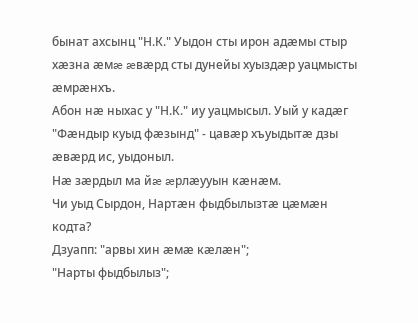бынат ахсынц "Н.К." Уыдон сты ирон адæмы стыр хæзна æмæ æвæрд сты дунейы хуыздæр уацмысты æмрæнхъ.
Абон нæ ныхас у "Н.К." иу уацмысыл. Уый у кадæг "Фæндыр куыд фæзынд" - цавæр хъуыдытæ дзы æвæрд ис, уыдоныл.
Нæ зæрдыл ма йæ æрлæууын кæнæм.
Чи уыд Сырдон, Нартæн фыдбылызтæ цæмæн кодта?
Дзуапп: "арвы хин æмæ кæлæн";
"Нарты фыдбылыз";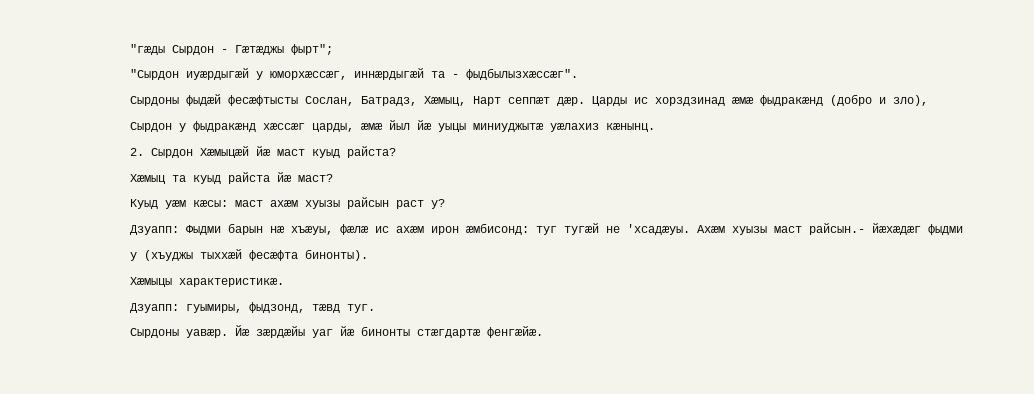"гæды Сырдон - Гæтæджы фырт";
"Сырдон иуæрдыгæй у юморхæссæг, иннæрдыгæй та - фыдбылызхæссæг".
Сырдоны фыдæй фесæфтысты Сослан, Батрадз, Хæмыц, Нарт сеппæт дæр. Царды ис хорздзинад æмæ фыдракæнд (добро и зло), Сырдон у фыдракæнд хæссæг царды, æмæ йыл йæ уыцы миниуджытæ уæлахиз кæнынц.
2. Сырдон Хæмыцæй йæ маст куыд райста?
Хæмыц та куыд райста йæ маст?
Куыд уæм кæсы: маст ахæм хуызы райсын раст у?
Дзуапп: Фыдми барын нæ хъæуы, фæлæ ис ахæм ирон æмбисонд: туг тугæй не 'хсадæуы. Ахæм хуызы маст райсын.- йæхæдæг фыдми у (хъуджы тыххæй фесæфта бинонты).
Хæмыцы характеристикæ.
Дзуапп: гуымиры, фыдзонд, тæвд туг.
Сырдоны уавæр. Йæ зæрдæйы уаг йæ бинонты стæгдартæ фенгæйæ.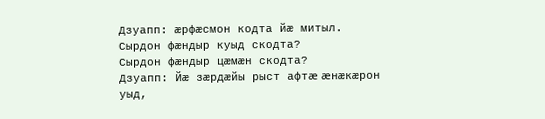Дзуапп: æрфæсмон кодта йæ митыл.
Сырдон фæндыр куыд скодта?
Сырдон фæндыр цæмæн скодта?
Дзуапп: Йæ зæрдæйы рыст афтæ æнæкæрон уыд,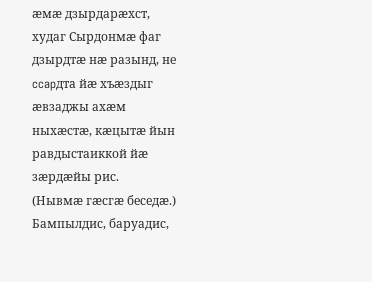æмæ дзырдарæхст, худаг Сырдонмæ фаг дзырдтæ нæ разынд, не ccapдтa йæ хъæздыг æвзаджы ахæм ныхæстæ, кæцытæ йын равдыстаиккой йæ зæрдæйы рис.
(Нывмæ гæсгæ беседæ.)
Бампылдис, баруадис,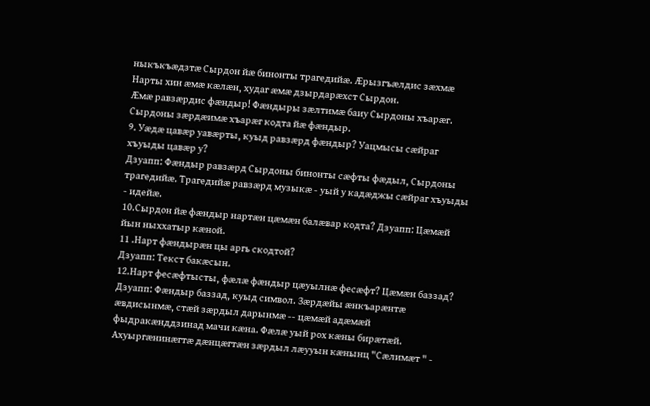ныкъкъæдзтæ Сырдон йæ бинонты трагедийæ. Æрызгъæлдис зæхмæ Нарты хин æмæ кæлæн, худаг æмæ дзырдарæхст Сырдон.
Æмæ равзæрдис фæндыр! Фæндыры зæлтимæ баиу Сырдоны хъарæг. Сырдоны зæрдæимæ хъарæг кодта йæ фæндыр.
9. Уæдæ цавæр уавæрты, куыд равзæрд фæндыр? Уацмысы сæйраг хъуыды цавæр у?
Дзуапп: Фæндыр равзæрд Сырдоны бинонты сæфты фæдыл, Сырдоны трагедийæ. Трагедийæ равзæрд музыкæ - уый у кадæджы сæйраг хъуыды - идейæ.
10.Сырдон йæ фæндыр нартæн цæмæн балæвар кодта? Дзуапп: Цæмæй йын ныххатыр кæной.
11 .Нарт фæндырæн цы аргь скодтой?
Дзуапп: Текст бакæсын.
12.Нарт фесæфтысты, фæлæ фæндыр цæуылнæ фесæфт? Цæмæн баззад?
Дзуапп: Фæндыр баззад, куыд символ. Зæрдæйы æнкъарæнтæ æвдисынмæ, стæй зæрдыл дарынмæ -- цæмæй адæмæй фыдракæнддзинад мачи кæна. Фæлæ уый рох кæны бирæтæй.
Ахуыргæнинæгтæ дæнцæгтæн зæрдыл лæууын кæнынц "Сæлимæт " -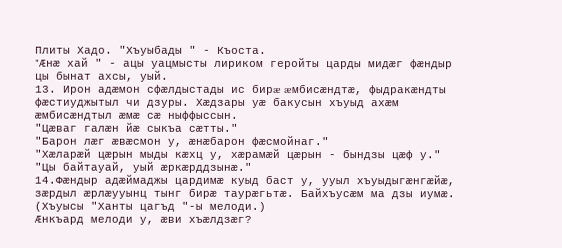Плиты Хадо. "Хъуыбады " - Къоста.
"Æнæ хай " - ацы уацмысты лириком геройты царды мидæг фæндыр цы бынат ахсы, уый.
13. Ирон адæмон сфæлдыстады ис бирæ æмбисæндтæ, фыдракæндты фæстиуджытыл чи дзуры. Хæдзары уæ бакусын хъуыд ахæм æмбисæндтыл æмæ сæ ныффыссын.
"Цæваг галæн йæ сыкъа сæтты."
"Барон лæг æвæсмон у, æнæбарон фæсмойнаг."
"Хæларæй цæрын мыды кæхц у, хæрамæй цæрын - бындзы цæф у."
"Цы байтауай, уый æркæрддзынæ."
14.Фæндыр адæймаджы цардимæ куыд баст у, ууыл хъуыдыгæнгæйæ, зæрдыл æрлæууынц тынг бирæ таурæгьтæ. Байхъусæм ма дзы иумæ.
(Хъуысы "Ханты цагъд "-ы мелоди.)
Æнкъард мелоди у, æви хъæлдзæг?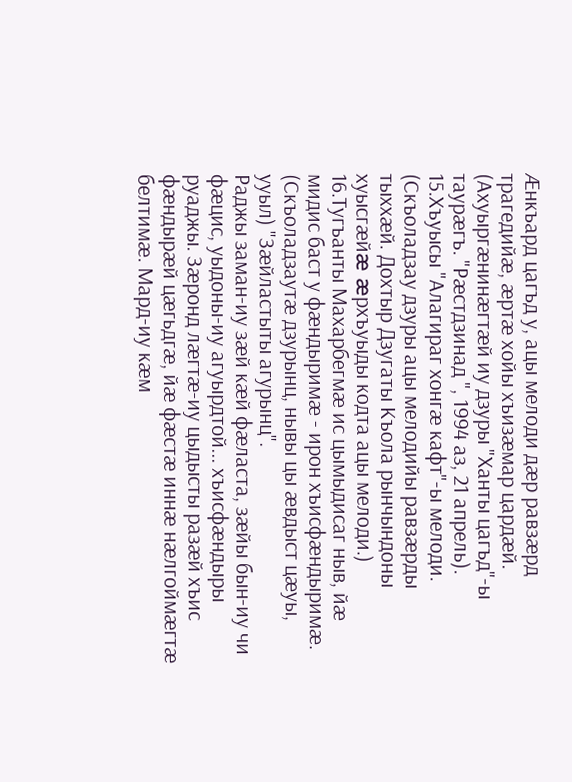Æнкъард цагъд у, ацы мелоди дæр равзæрд трагедийæ, æртæ хойы хъизæмар цардæй.
(Ахуыргæнинæгтæй иу дзуры "Ханты цагъд"-ы таурæгъ. "Рæстдзинад ", 1994 аз, 21 апрель).
15.Хъуысы "Алагираг хонгæ кафт"-ы мелоди.
(Скъоладзау дзуры ацы мелодийы равзæрды тыххæй. Дохтыр Дзугаты Къола рынчындоны хуысгæйæ æрхъуыды кодта ацы мелоди.)
16.Тугъанты Махарбегмæ ис цымыдисаг ныв, йæ мидис баст у фæндыримæ - ирон хъисфæндыримæ.
(Скъоладзаутæ дзурынц, нывы цы æвдыст цæуы, ууыл) "Зæйластыты агурынц".
Раджы заман-иу зæй кæй фæласта, зæйы бын-иу чи фæцис, уыдоны-иу агуырдтой... хъисфæндыры руаджы. Зæронд лæгтæ-иу цыдысты разæй хъис фæндырæй цæгьдгæ, йæ фæстæ иннæ нæлгоймæгтæ белтимæ. Мард-иу кæм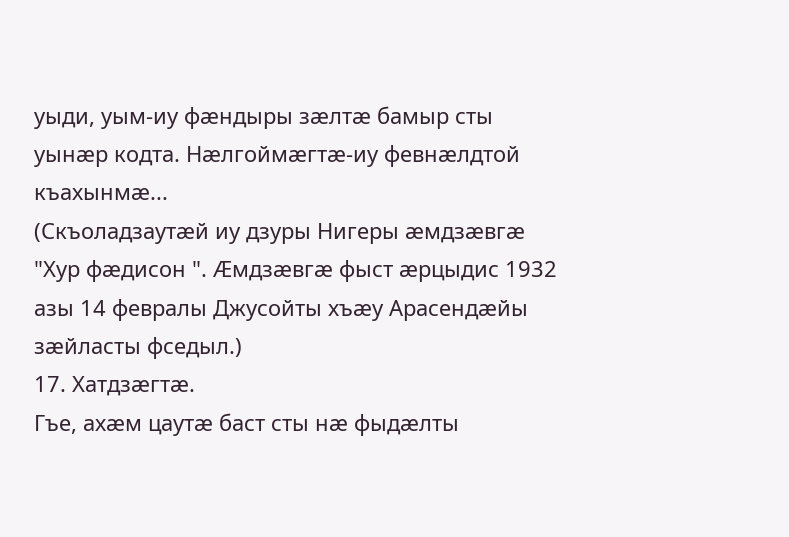уыди, уым-иу фæндыры зæлтæ бамыр сты уынæр кодта. Нæлгоймæгтæ-иу февнæлдтой къахынмæ...
(Скъоладзаутæй иу дзуры Нигеры æмдзæвгæ "Хур фæдисон ". Æмдзæвгæ фыст æрцыдис 1932 азы 14 февралы Джусойты хъæу Арасендæйы зæйласты фседыл.)
17. Хатдзæгтæ.
Гъе, ахæм цаутæ баст сты нæ фыдæлты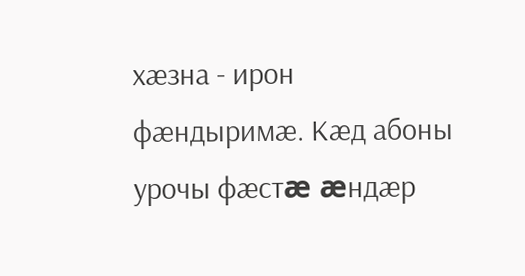хæзна - ирон фæндыримæ. Кæд абоны урочы фæстæ æндæр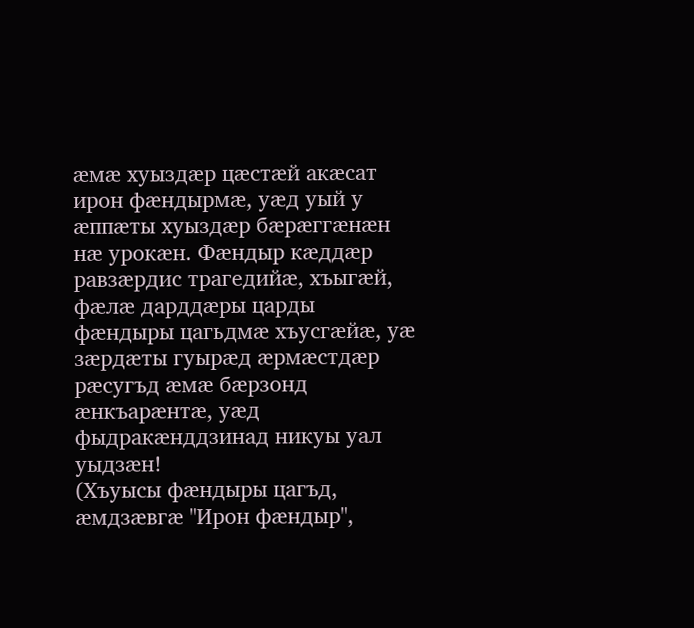æмæ хуыздæр цæстæй акæсат ирон фæндырмæ, уæд уый у æппæты хуыздæр бæрæггæнæн нæ урокæн. Фæндыр кæддæр равзæрдис трагедийæ, хъыгæй, фæлæ дарддæры царды фæндыры цагьдмæ хъусгæйæ, уæ зæрдæты гуырæд æрмæстдæр рæсугъд æмæ бæрзонд æнкъарæнтæ, уæд фыдракæнддзинад никуы уал уыдзæн!
(Хъуысы фæндыры цагъд, æмдзæвгæ "Ирон фæндыр",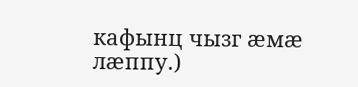кафынц чызг æмæ лæппу.)